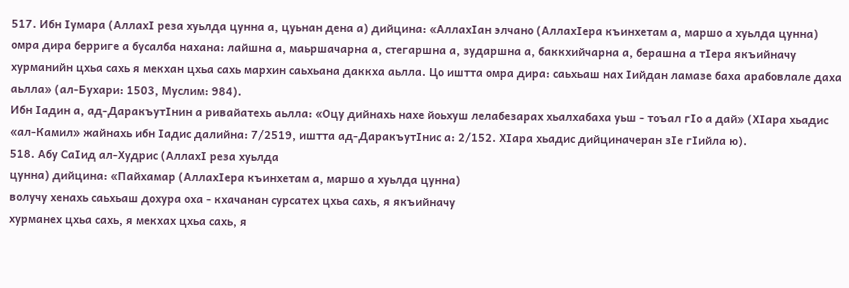517. Ибн Iумара (АллахI реза хуьлда цунна а, цуьнан дена а) дийцина: «АллахIан элчано (АллахIера къинхетам а, маршо а хуьлда цунна) омра дира берриге а бусалба нахана: лайшна а, маьршачарна а, стегаршна а, зударшна а, баккхийчарна а, берашна а тIера якъийначу хурманийн цхьа сахь я мекхан цхьа сахь мархин саьхьана даккха аьлла. Цо иштта омра дира: саьхьаш нах Iийдан ламазе баха арабовлале даха аьлла» (ал-Бухари: 1503, Муслим: 984).
Ибн Iадин а, ад-ДаракъутIнин а ривайатехь аьлла: «Оцу дийнахь нахе йоьхуш лелабезарах хьалхабаха уьш - тоъал гIо а дай» (ХIара хьадис «ал-Камил» жайнахь ибн Iадис далийна: 7/2519, иштта ад-ДаракъутIнис а: 2/152. ХIара хьадис дийциначеран зIе гIийла ю).
518. Абу СаIид ал-Худрис (АллахI реза хуьлда
цунна) дийцина: «Пайхамар (АллахIера къинхетам а, маршо а хуьлда цунна)
волучу хенахь саьхьаш дохура оха - кхачанан сурсатех цхьа сахь, я якъийначу
хурманех цхьа сахь, я мекхах цхьа сахь, я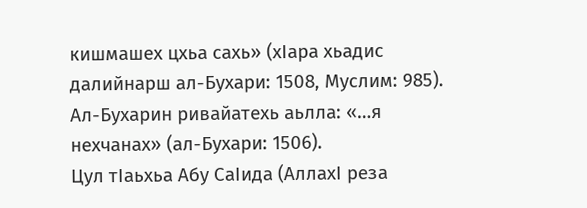кишмашех цхьа сахь» (хIара хьадис
далийнарш ал-Бухари: 1508, Муслим: 985).
Ал-Бухарин ривайатехь аьлла: «…я нехчанах» (ал-Бухари: 1506).
Цул тIаьхьа Абу СаIида (АллахI реза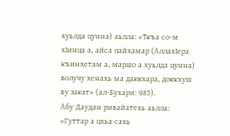хуьлда цунна) аьлла: «Ткъа со-м хIинца а, айса пайхамар (АллахIера къинхетам а, маршо а хуьлда цунна) волучу хенахь ма даккхара, доккхуш ву закат» (ал-Бухари: 985).
Абу Даудан ривайатехь аьлла: «Гуттар а цхьа сахь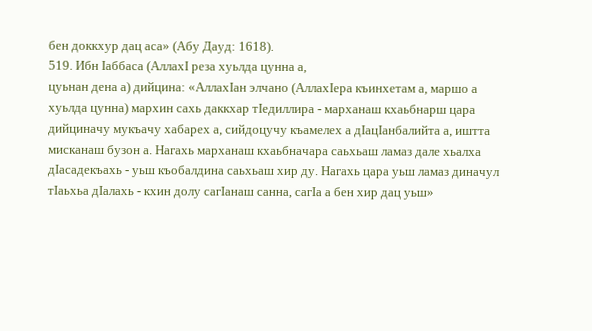бен доккхур дац аса» (Абу Дауд: 1618).
519. Ибн Iаббаса (АллахI реза хуьлда цунна а,
цуьнан дена а) дийцина: «АллахIан элчано (АллахIера къинхетам а, маршо а
хуьлда цунна) мархин сахь даккхар тIедиллира - марханаш кхаьбнарш цара
дийциначу мукъачу хабарех а, сийдоцучу къамелех а дIацIанбалийта а, иштта
мисканаш бузон а. Нагахь марханаш кхаьбначара саьхьаш ламаз дале хьалха
дIасадекъахь - уьш къобалдина саьхьаш хир ду. Нагахь цара уьш ламаз диначул
тIаьхьа дIалахь - кхин долу сагIанаш санна, сагIа а бен хир дац уьш»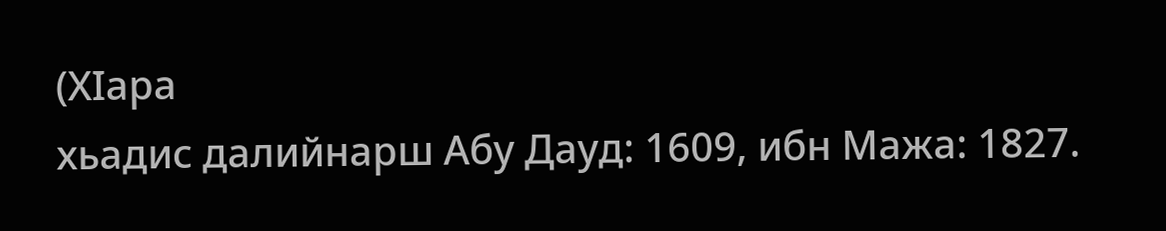(ХIара
хьадис далийнарш Абу Дауд: 1609, ибн Мажа: 1827.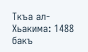Ткъа ал-Хьакима: 1488 бакъ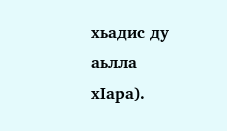хьадис ду аьлла хIара).